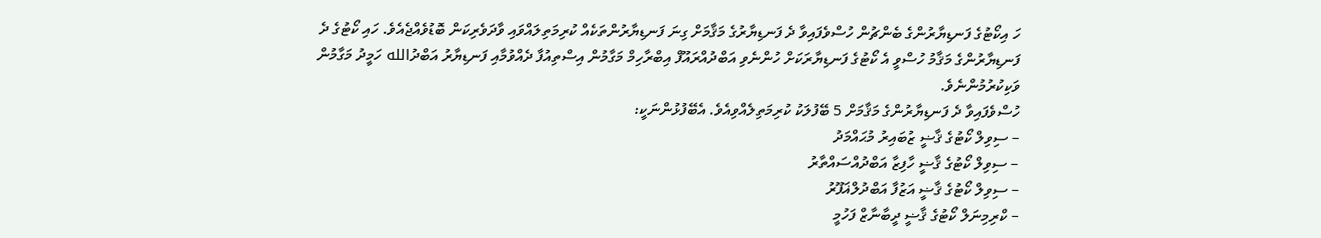ހަ އިކޯޓުގެ ފަނޑިޔާރުންގެ ބެންޗުން ހުސްވެފައިވާ ދެ ފަނޑިޔާރުގެ މަޤާމަށް ގިނަ ފަނޑިޔާރުންތަކެއް ކުރިމަތިލައްވައި ވާދަވެރިކަން ބޮޑުވެއްޖެއެވެ. ހައި ކޯޓުގެ ދެ ފަނޑިޔާރުންގެ މަޤާމު ހުސްވީ އެ ކޯޓުގެ ފަނޑިޔާރަކަށް ހުންނެވި އަބްދުއްރައޫފް އިބްރާހިމް މަގާމުން އިސްތިއުފާ ދެއްވުމާއި ފަނޑިޔާރު އަބްދުالله ހަމީދު މަގާމުން ވަކިކުރުމުންނެވެ.
ހުސްވެފައިވާ ދެ ފަނޑިޔާރުންގެ މަޤާމަށް 5 ބޭފުލަކު ކުރިމަތިލެއްވިއެވެ. އެބޭފުޅުންނަކީ:
– ސިވިލް ކޯޓުގެ ޤާޟީ ޒުބައިރު މުޙައްމަދު
– ސިވިލް ކޯޓުގެ ޤާޟީ ހާފިޒާ އަބްދުއްސައްތާރު
– ސިވިލް ކޯޓުގެ ޤާޟީ އަޒުފާ އަބްދުލްޣަފޫރު
– ކްރިމިނަލް ކޯޓުގެ ޤާޟީ ދީބާނާޒް ފަހުމީ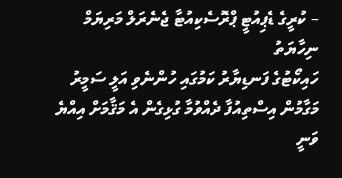– ކުރީގެ ޑެޕިއުޓީ ޕްރޮސެކިއުޓާ ޖެނެރަލް މަރިޔަމް ނިހާޔަތު
ހައިކޯޓުގެ ފަނޑިޔާރު ކަމުގައި ހުންނެވި އަލީ ސަމީރު މަގާމުން އިސްތިއުފާ ދެއްވުމާ ގުޅިގެން އެ މަޤާމަށް އިއްޔެ ވަނީ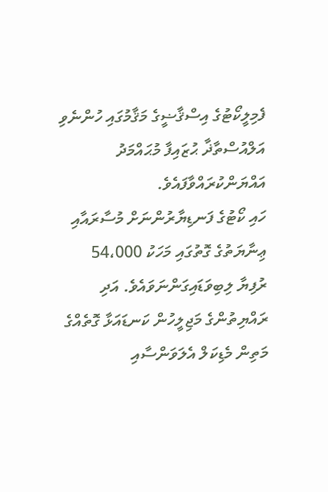ފެމިލީކޯޓުގެ އިސްޤާޟީގެ މަޤާމުގައި ހުންނެވި އަލްއުސްތާޛާ ޙުޒައިފާ މުޙައްމަދު އައްޔަންކުރައްވާފައެވެ.
ހައި ކޯޓުގެ ފަނޑިޔާރުންނަށް މުސާރައާއި ޢިނާޔަތުގެ ގޮތުގައި މަހަކު 54،000 ރުފިޔާ ލިބިވަޑައިގަންނަވައެވެ. އަދި ރައްޔިތުންގެ މަޖިލީހުން ކަނޑައަޅާ ގޮތެއްގެ މަތިން މެޑިކަލް އެލަވަންސާއި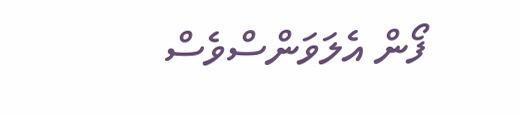ފޯން އެލަވަންސްވެސް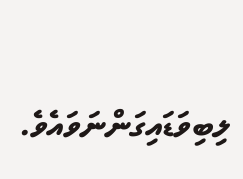ލިބިވަޑައިގަންނަވައެވެ.